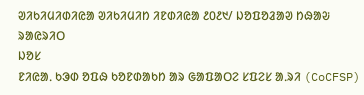ᱣᱤᱠᱤᱢᱤᱰᱤᱭᱟ ᱣᱤᱠᱤᱢᱤᱴ ᱤᱱᱰᱤᱭᱟ ᱒᱐᱒᱑/ ᱡᱚᱯᱚᱲᱟᱣ ᱴᱷᱟᱶ ᱨᱟᱭᱨᱤᱛ
ᱡᱚᱥ
ᱱᱤᱭᱟᱹ ᱠᱳᱰ ᱚᱯᱷ ᱠᱚᱱᱰᱟᱠᱴ ᱟᱨ ᱜᱟᱯᱟᱛᱮ ᱥᱯᱮᱥ ᱟᱹᱨᱤ (CoCFSP)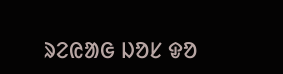ᱨᱮᱭᱟᱜ ᱡᱚᱥ ᱫᱚ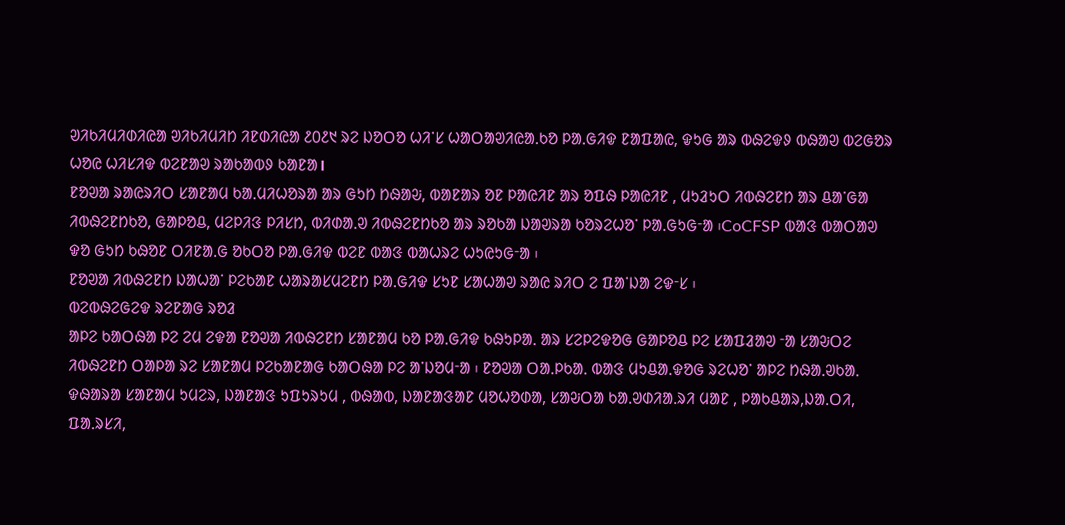ᱣᱤᱠᱤᱢᱤᱰᱤᱭᱟ ᱣᱤᱠᱤᱢᱤᱴ ᱤᱱᱰᱤᱭᱟ ᱒᱐᱒᱑ ᱨᱮ ᱡᱚᱛᱚ ᱦᱤᱸᱥ ᱦᱟᱛᱟᱣᱤᱭᱟᱹᱠᱚ ᱞᱟᱹᱜᱤᱫ ᱱᱟᱯᱟᱭ, ᱫᱩᱜ ᱟᱨ ᱵᱷᱮᱫᱽ ᱵᱷᱟᱣ ᱵᱮᱜᱚᱨ ᱦᱚᱭ ᱦᱤᱥᱤᱫ ᱵᱮᱱᱟᱣ ᱨᱟᱠᱟᱵᱽ ᱠᱟᱱᱟ।
ᱱᱚᱣᱟ ᱨᱟᱭᱨᱤᱛ ᱥᱟᱱᱟᱢ ᱠᱟᱹᱢᱤᱦᱚᱨᱟ ᱟᱨ ᱜᱩᱴ ᱴᱷᱟᱶ, ᱵᱟᱱᱟᱨ ᱚᱱ ᱞᱟᱭᱤᱱ ᱟᱨ ᱚᱯᱷ ᱞᱟᱭᱤᱱ , ᱢᱩᱲᱩᱛ ᱤᱵᱷᱮᱱᱴ ᱟᱨ ᱪᱟᱸᱜᱟ ᱤᱵᱷᱮᱱᱴᱠᱚ, ᱜᱟᱞᱚᱪ, ᱢᱮᱞᱤᱝ ᱞᱤᱥᱴ, ᱵᱤᱰᱟᱹᱣ ᱤᱵᱷᱮᱱᱴᱠᱚ ᱟᱨ ᱨᱚᱠᱟ ᱡᱟᱣᱨᱟ ᱠᱚᱨᱮᱦᱚᱸ ᱞᱟᱹᱜᱩᱜᱼᱟ ᱾CoCFSP ᱵᱟᱝ ᱵᱟᱛᱟᱣ ᱫᱚ ᱜᱩᱴ ᱠᱷᱚᱱ ᱛᱤᱱᱟᱹᱜ ᱚᱠᱛᱚ ᱞᱟᱹᱜᱤᱫ ᱵᱮᱱ ᱵᱟᱝ ᱵᱟᱦᱨᱮ ᱦᱩᱭᱩᱜᱼᱟ ᱾
ᱱᱚᱣᱟ ᱤᱵᱷᱮᱱᱴ ᱡᱟᱦᱟᱸ ᱞᱮᱠᱟᱱ ᱦᱟᱨᱟᱥᱢᱮᱱᱴ ᱞᱟᱹᱜᱤᱫ ᱥᱩᱱ ᱥᱟᱦᱟᱣ ᱨᱟᱭ ᱨᱤᱛ ᱮ ᱯᱟᱸᱡᱟ ᱮᱫᱼᱥ ᱾
ᱵᱮᱵᱷᱮᱜᱮᱫ ᱨᱮᱱᱟᱜ ᱨᱚᱲ
ᱟᱞᱮ ᱠᱟᱛᱷᱟ ᱞᱮ ᱮᱢ ᱮᱫᱟ ᱱᱚᱣᱟ ᱤᱵᱷᱮᱱᱴ ᱥᱟᱱᱟᱢ ᱠᱚ ᱞᱟᱹᱜᱤᱫ ᱠᱷᱩᱞᱟᱹ ᱟᱨ ᱥᱮᱞᱮᱫᱚᱜ ᱜᱟᱞᱚᱪ ᱞᱮ ᱥᱟᱯᱲᱟᱣ ᱼᱟ ᱥᱟᱶᱛᱮ ᱤᱵᱷᱮᱱᱴ ᱛᱟᱞᱟ ᱨᱮ ᱥᱟᱱᱟᱢ ᱞᱮᱠᱟᱱᱟᱜ ᱠᱟᱛᱷᱟ ᱞᱮ ᱟᱸᱡᱚᱢᱼᱟ ᱾ ᱱᱚᱣᱟ ᱛᱟᱹᱞᱠᱟᱹ ᱵᱟᱝ ᱢᱩᱪᱟᱹᱫᱚᱜ ᱨᱮᱦᱚᱸ ᱟᱞᱮ ᱴᱷᱟᱹᱣᱠᱟᱹ ᱫᱷᱟᱨᱟ ᱥᱟᱱᱟᱢ ᱩᱢᱮᱨ, ᱡᱟᱱᱟᱝ ᱩᱯᱩᱨᱩᱢ , ᱵᱷᱟᱵ, ᱡᱟᱱᱟᱝᱟᱱ ᱢᱚᱦᱚᱰᱟ, ᱥᱟᱶᱛᱟ ᱠᱟᱹᱣᱰᱤᱟᱹᱨᱤ ᱢᱟᱱ , ᱞᱟᱠᱪᱟᱨ,ᱡᱟᱹᱛᱤ, ᱯᱟᱹᱨᱥᱤ,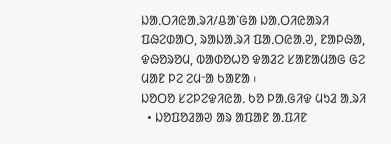ᱡᱟᱹᱛᱤᱭᱟᱹᱨᱤ/ᱪᱟᱸᱜᱟ ᱡᱟᱹᱛᱤᱭᱟᱨᱤ ᱯᱷᱮᱰᱟᱛ, ᱨᱟᱡᱟᱹᱨᱤ ᱯᱟᱹᱛᱭᱟᱹᱣ, ᱱᱟᱞᱷᱟ, ᱫᱷᱚᱨᱚᱢ, ᱵᱟᱰᱚᱦᱚ ᱫᱟᱲᱮ ᱥᱟᱱᱟᱢᱟᱜ ᱜᱮ ᱢᱟᱱ ᱞᱮ ᱮᱢᱼᱟ ᱠᱟᱱᱟ ᱾
ᱡᱚᱛᱚ ᱥᱮᱞᱮᱫᱤᱭᱟᱹ ᱠᱚ ᱞᱟᱹᱜᱤᱫ ᱢᱩᱲ ᱟᱹᱨᱤ
  • ᱡᱚᱯᱚᱲᱟᱣ ᱟᱨ ᱟᱯᱟᱱ ᱟᱹᱯᱤᱱ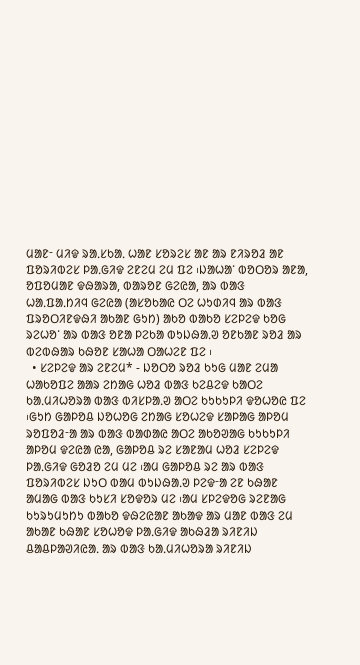ᱢᱟᱱᱼ ᱢᱤᱫ ᱨᱟᱹᱥᱠᱟᱹ ᱦᱟᱱ ᱥᱚᱨᱮᱥ ᱟᱱ ᱟᱨ ᱱᱤᱨᱚᱲ ᱟᱱ ᱯᱚᱨᱤᱵᱮᱥ ᱞᱟᱹᱜᱤᱫ ᱮᱱᱮᱢ ᱮᱢ ᱯᱮ ᱾ᱡᱟᱦᱟᱸ ᱵᱚᱛᱚᱨ ᱟᱱᱟ, ᱚᱯᱚᱢᱟᱱ ᱫᱷᱟᱨᱟ, ᱵᱟᱨᱚᱱ ᱜᱮᱭᱟ, ᱟᱨ ᱵᱟᱝ ᱦᱟᱹᱯᱟᱹᱴᱤᱧ ᱜᱮᱭᱟ (ᱟᱥᱚᱠᱟᱭ ᱛᱮ ᱦᱩᱰᱤᱧ ᱟᱨ ᱵᱟᱝ ᱯᱨᱚᱛᱤᱱᱫᱷᱤ ᱟᱠᱟᱱ ᱜᱩᱴ) ᱟᱠᱚ ᱵᱟᱠᱚ ᱥᱮᱞᱮᱫ ᱠᱚᱜ ᱨᱮᱦᱚᱸ ᱟᱨ ᱵᱟᱝ ᱚᱱᱟ ᱞᱮᱠᱟ ᱵᱩᱡᱷᱟᱹᱣ ᱚᱱᱠᱟᱱ ᱨᱚᱲ ᱟᱨ ᱵᱮᱵᱷᱟᱨ ᱠᱷᱚᱱ ᱥᱟᱦᱟ ᱛᱟᱦᱮᱱ ᱯᱮ ᱾
  • ᱥᱮᱞᱮᱫ ᱟᱨ ᱮᱱᱮᱢ* - ᱡᱚᱛᱚ ᱨᱚᱲ ᱠᱩᱜ ᱢᱟᱱ ᱮᱢᱟ ᱦᱟᱠᱚᱯᱮ ᱟᱟᱨ ᱮᱴᱟᱜ ᱦᱚᱲ ᱵᱟᱝ ᱠᱮᱪᱮᱫ ᱠᱟᱛᱮ ᱠᱟᱹᱢᱤᱦᱚᱨᱟ ᱵᱟᱝ ᱵᱤᱥᱞᱟᱹᱣ ᱟᱛᱮ ᱠᱩᱠᱩᱞᱤ ᱫᱚᱦᱚᱭ ᱯᱮ ᱾ᱜᱩᱴ ᱜᱟᱞᱚᱪ ᱡᱚᱦᱚᱜ ᱮᱴᱟᱜ ᱥᱚᱦᱮᱫ ᱥᱟᱞᱟᱜ ᱟᱞᱚᱢ ᱨᱚᱯᱚᱲᱼᱟ ᱟᱨ ᱵᱟᱝ ᱵᱟᱰᱟᱭ ᱟᱛᱮ ᱟᱠᱚᱣᱟᱜ ᱠᱩᱠᱩᱞᱤ ᱟᱞᱚᱢ ᱫᱮᱭᱟ ᱭᱟ, ᱜᱟᱞᱚᱪ ᱨᱮ ᱥᱟᱱᱟᱢ ᱦᱚᱲ ᱥᱮᱞᱮᱫ ᱞᱟᱹᱜᱤᱫ ᱜᱚᱲᱚ ᱮᱢ ᱢᱮ ᱾ᱟᱢ ᱜᱟᱞᱚᱪ ᱨᱮ ᱟᱨ ᱵᱟᱝ ᱯᱚᱨᱤᱵᱮᱥ ᱡᱩᱛ ᱵᱟᱢ ᱵᱩᱡᱷᱟᱹᱣ ᱞᱮᱫᱼᱟ ᱮᱱ ᱠᱷᱟᱱ ᱟᱢᱟᱜ ᱵᱟᱝ ᱠᱩᱥᱤ ᱥᱚᱫᱚᱨ ᱢᱮ ᱾ᱟᱢ ᱥᱞᱮᱫᱚᱜ ᱨᱮᱱᱟᱜ ᱠᱩᱨᱩᱢᱩᱴᱩ ᱵᱟᱠᱚ ᱫᱷᱮᱭᱟᱱ ᱟᱠᱟᱫ ᱟᱨ ᱢᱟᱱ ᱵᱟᱝ ᱮᱢ ᱟᱠᱟᱱ ᱠᱷᱟᱱ ᱥᱚᱦᱚᱫ ᱞᱟᱹᱜᱤᱫ ᱟᱠᱷᱲᱟ ᱨᱤᱱᱤᱡ ᱪᱟᱪᱞᱟᱣᱤᱭᱟᱹ ᱟᱨ ᱵᱟᱝ ᱠᱟᱹᱢᱤᱦᱚᱨᱟ ᱨᱤᱱᱤᱡ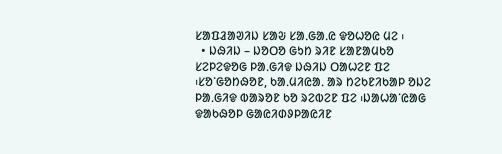ᱥᱟᱯᱲᱟᱣᱤᱡ ᱥᱟᱶ ᱥᱟᱹᱜᱟᱹᱭ ᱫᱚᱦᱚᱭ ᱢᱮ ᱾
  • ᱡᱷᱤᱡ – ᱡᱚᱛᱚ ᱜᱩᱴ ᱨᱤᱱ ᱥᱟᱱᱟᱢᱠᱚ ᱥᱮᱞᱮᱫᱚᱜ ᱞᱟᱹᱜᱤᱫ ᱡᱷᱤᱡ ᱛᱟᱦᱮᱱ ᱯᱮ ᱾ᱥᱚᱸᱜᱚᱴᱷᱚᱱ, ᱠᱟᱹᱢᱤᱭᱟᱹ ᱟᱨ ᱴᱮᱠᱱᱤᱠᱟᱞ ᱚᱡᱮ ᱞᱟᱹᱜᱤᱫ ᱵᱟᱨᱚᱱ ᱠᱚ ᱨᱮᱵᱮᱱ ᱯᱮ ᱾ᱡᱟᱦᱟᱸᱭᱟᱜ ᱫᱟᱠᱷᱚᱞ ᱜᱟᱭᱤᱰᱽᱞᱟᱭᱤᱱ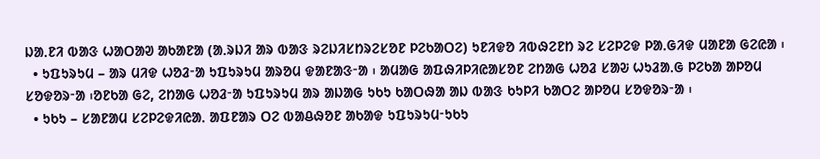ᱡᱟᱹᱱᱤ ᱵᱟᱝ ᱦᱟᱛᱟᱣ ᱟᱠᱟᱱᱟ (ᱟᱹᱨᱡᱤ ᱟᱨ ᱵᱟᱝ ᱨᱮᱡᱤᱥᱴᱨᱮᱥᱚᱱ ᱞᱮᱠᱟᱛᱮ) ᱩᱱᱤᱫᱚ ᱤᱵᱷᱮᱱᱴ ᱨᱮ ᱥᱮᱞᱮᱫ ᱞᱟᱹᱜᱤᱫ ᱢᱟᱱᱟ ᱜᱮᱭᱟ ᱾
  • ᱩᱯᱩᱨᱩᱢ – ᱟᱨ ᱢᱤᱫ ᱦᱚᱲᱼᱟ ᱩᱯᱩᱨᱩᱢ ᱟᱨᱚᱢ ᱫᱟᱱᱟᱝᱼᱟ ᱾ ᱟᱢᱟᱜ ᱟᱯᱷᱤᱞᱤᱭᱟᱥᱚᱱ ᱮᱴᱟᱜ ᱦᱚᱲ ᱥᱟᱶ ᱦᱩᱲᱟᱹᱜ ᱞᱮᱠᱟ ᱟᱞᱚᱢ ᱥᱚᱫᱚᱨᱼᱟ ᱾ᱚᱱᱠᱟ ᱜᱮ, ᱮᱴᱟᱜ ᱦᱚᱲᱼᱟ ᱩᱯᱩᱨᱩᱢ ᱟᱨ ᱟᱡᱟᱜ ᱩᱠᱩ ᱠᱟᱛᱷᱟ ᱟᱡ ᱵᱟᱝ ᱠᱩᱞᱤ ᱠᱟᱛᱮ ᱟᱞᱚᱢ ᱥᱚᱫᱚᱨᱼᱟ ᱾
  • ᱩᱠᱩ – ᱥᱟᱱᱟᱢ ᱥᱮᱞᱮᱫᱤᱭᱟᱹ ᱟᱯᱱᱟᱨ ᱛᱮ ᱵᱟᱪᱷᱚᱱ ᱟᱠᱟᱫ ᱩᱯᱩᱨᱩᱢᱼᱩᱠᱩ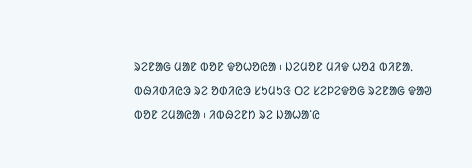ᱨᱮᱱᱟᱜ ᱢᱟᱱ ᱵᱚᱱ ᱫᱚᱦᱚᱭᱟ ᱾ ᱡᱮᱢᱚᱱ ᱢᱤᱫ ᱦᱚᱲ ᱵᱤᱱᱟᱹ ᱵᱷᱤᱰᱤᱭᱳ ᱨᱮ ᱚᱰᱤᱭᱳ ᱥᱩᱢᱩᱝ ᱛᱮ ᱥᱮᱞᱮᱫᱚᱜ ᱨᱮᱱᱟᱜ ᱫᱟᱣ ᱵᱚᱱ ᱮᱢᱟᱭᱟ ᱾ ᱤᱵᱷᱮᱱᱴ ᱨᱮ ᱡᱟᱦᱟᱸᱭ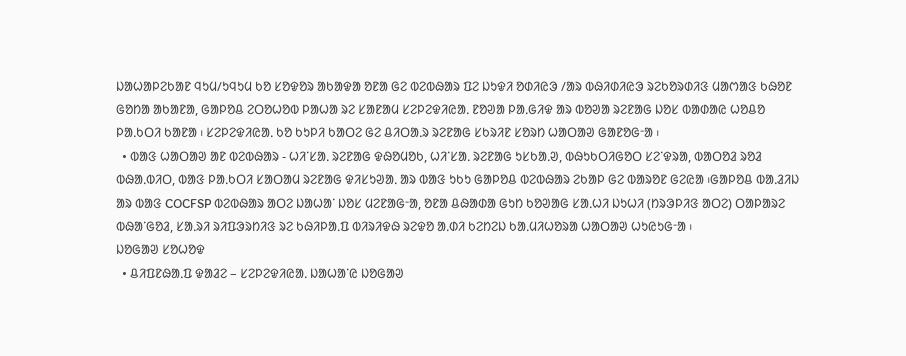ᱡᱟᱦᱟᱞᱮᱠᱟᱱ ᱧᱩᱢ/ᱩᱧᱩᱢ ᱠᱚ ᱥᱚᱫᱚᱨ ᱟᱠᱟᱫᱟ ᱚᱱᱟ ᱜᱮ ᱵᱮᱵᱷᱟᱨ ᱯᱮ ᱡᱩᱫᱤ ᱚᱰᱤᱭᱳ /ᱟᱨ ᱵᱷᱤᱰᱤᱭᱳ ᱨᱮᱠᱚᱨᱰᱤᱝ ᱢᱟᱬᱟᱝ ᱠᱷᱚᱱ ᱜᱚᱴᱟ ᱟᱠᱟᱱᱟ, ᱜᱟᱞᱚᱪ ᱮᱛᱚᱦᱚᱵ ᱞᱟᱦᱟ ᱨᱮ ᱥᱟᱱᱟᱢ ᱥᱮᱞᱮᱫᱤᱭᱟᱹ ᱱᱚᱣᱟ ᱞᱟᱹᱜᱤᱫ ᱟᱨ ᱵᱚᱣᱟ ᱨᱮᱱᱟᱜ ᱡᱚᱥ ᱵᱟᱰᱟᱭ ᱦᱚᱪᱚ ᱞᱟᱹᱠᱛᱤ ᱠᱟᱱᱟ ᱾ ᱥᱮᱞᱮᱫᱤᱭᱟᱹ ᱠᱚ ᱠᱩᱞᱤ ᱠᱟᱛᱮ ᱜᱮ ᱪᱤᱛᱟᱹᱨ ᱨᱮᱱᱟᱜ ᱥᱠᱨᱤᱱ ᱥᱚᱨᱴ ᱦᱟᱛᱟᱣ ᱜᱟᱱᱚᱜᱼᱟ ᱾
  • ᱵᱟᱝ ᱦᱟᱛᱟᱣ ᱟᱱ ᱵᱮᱵᱷᱟᱨ - ᱦᱤᱸᱥᱟᱹ ᱨᱮᱱᱟᱜ ᱫᱷᱚᱢᱚᱠ, ᱦᱤᱸᱥᱟᱹ ᱨᱮᱱᱟᱜ ᱩᱥᱠᱟᱹᱣ, ᱵᱷᱩᱠᱛᱤᱜᱚᱛ ᱥᱮᱸᱫᱨᱟ, ᱵᱟᱛᱚᱲ ᱨᱚᱲ ᱵᱷᱟᱹᱵᱤᱛ, ᱵᱟᱝ ᱞᱟᱹᱠᱛᱤ ᱥᱟᱛᱟᱢ ᱨᱮᱱᱟᱜ ᱫᱤᱥᱩᱣᱟᱹ ᱟᱨ ᱵᱟᱝ ᱩᱠᱩ ᱜᱟᱞᱚᱪ ᱵᱮᱵᱷᱟᱨ ᱮᱠᱟᱞ ᱜᱮ ᱵᱟᱨᱚᱱ ᱜᱮᱭᱟ ᱾ᱜᱟᱞᱚᱪ ᱵᱟᱹᱲᱤᱡ ᱟᱨ ᱵᱟᱝ COCFSP ᱵᱮᱵᱷᱟᱨ ᱟᱛᱮ ᱡᱟᱦᱟᱸ ᱡᱚᱥ ᱢᱮᱱᱟᱜᱼᱟ, ᱚᱱᱟ ᱪᱷᱟᱰᱟ ᱜᱩᱴ ᱠᱚᱣᱟᱜ ᱥᱟᱹᱦᱤ ᱡᱩᱦᱤ (ᱴᱨᱳᱞᱤᱝ ᱟᱛᱮ) ᱛᱟᱞᱟᱨᱮ ᱵᱷᱟᱸᱜᱚᱲ, ᱥᱟᱹᱨᱤ ᱨᱤᱯᱳᱨᱴᱤᱝ ᱨᱮ ᱠᱷᱤᱞᱟᱹᱯ ᱵᱤᱨᱤᱫᱷ ᱨᱮᱫᱚ ᱟᱹᱰᱤ ᱠᱮᱴᱮᱡ ᱠᱟᱹᱢᱤᱦᱚᱨᱟ ᱦᱟᱛᱟᱣ ᱦᱩᱭᱩᱜᱼᱟ ᱾
ᱡᱚᱜᱟᱣ ᱥᱚᱦᱚᱫ
  • ᱪᱤᱯᱱᱷᱟᱹᱯ ᱫᱟᱲᱮ – ᱥᱮᱞᱮᱫᱤᱭᱟᱹ ᱡᱟᱦᱟᱸᱭ ᱡᱚᱜᱟᱣ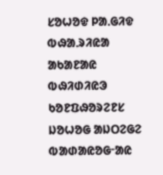ᱥᱚᱦᱚᱫ ᱞᱟᱹᱜᱤᱫ ᱵᱷᱟᱹᱨᱤᱭᱟ ᱟᱠᱟᱱᱟᱭ ᱵᱷᱤᱰᱤᱭᱳ ᱠᱚᱱᱯᱷᱚᱨᱮᱱᱥ ᱡᱚᱦᱚᱜ ᱟᱡᱛᱮᱜᱮ ᱵᱟᱰᱟᱭᱚᱜᱼᱟᱭ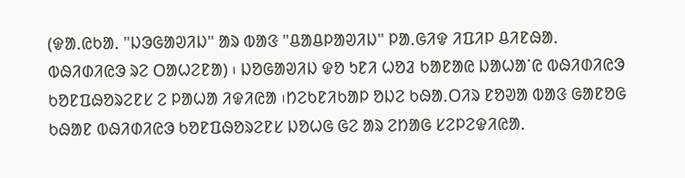(ᱫᱟᱹᱭᱠᱟᱹ "ᱡᱳᱜᱟᱣᱤᱡ" ᱟᱨ ᱵᱟᱝ "ᱪᱟᱪᱞᱟᱣᱤᱡ" ᱞᱟᱹᱜᱤᱫ ᱤᱯᱤᱞ ᱪᱤᱱᱷᱟᱹ ᱵᱷᱤᱰᱤᱭᱳ ᱨᱮ ᱛᱟᱦᱮᱱᱟ) ᱾ ᱡᱚᱜᱟᱣᱤᱡ ᱫᱚ ᱩᱱᱤ ᱦᱚᱲ ᱠᱟᱱᱟᱭ ᱡᱟᱦᱟᱸᱭ ᱵᱷᱤᱰᱤᱭᱳ ᱠᱚᱱᱯᱷᱚᱨᱮᱱᱥ ᱮ ᱞᱟᱦᱟ ᱤᱫᱤᱭᱟ ᱾ᱴᱮᱠᱱᱤᱠᱟᱞ ᱚᱡᱮ ᱠᱷᱟᱹᱛᱤᱨ ᱱᱚᱣᱟ ᱵᱟᱝ ᱜᱟᱱᱚᱜ ᱠᱷᱟᱱ ᱵᱷᱤᱰᱤᱭᱳ ᱠᱚᱱᱯᱷᱚᱨᱮᱱᱥ ᱡᱚᱦᱜ ᱜᱮ ᱟᱨ ᱮᱴᱟᱜ ᱥᱮᱞᱮᱫᱤᱭᱟᱹ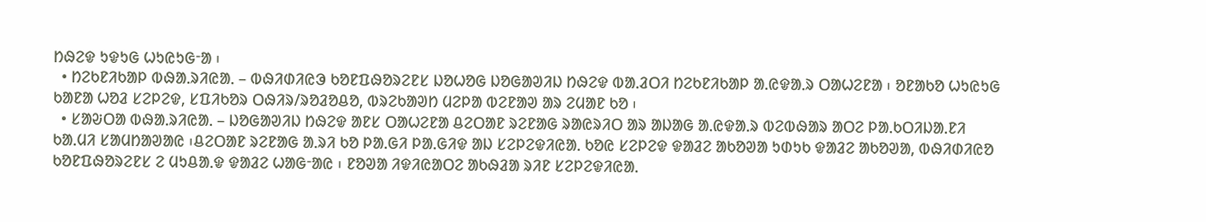ᱴᱷᱮᱫ ᱩᱫᱩᱜ ᱦᱩᱭᱩᱜᱼᱟ ᱾
  • ᱴᱮᱠᱱᱤᱠᱟᱞ ᱵᱷᱟᱹᱨᱤᱭᱟᱹ – ᱵᱷᱤᱰᱤᱭᱳ ᱠᱚᱱᱯᱷᱚᱨᱮᱱᱥ ᱡᱚᱦᱚᱜ ᱡᱚᱜᱟᱣᱤᱡ ᱴᱷᱮᱫ ᱵᱟᱹᱲᱛᱤ ᱴᱮᱠᱱᱤᱠᱟᱞ ᱟᱹᱭᱫᱟᱹᱨ ᱛᱟᱦᱮᱱᱟ ᱾ ᱚᱱᱟᱠᱚ ᱦᱩᱭᱩᱜ ᱠᱟᱱᱟ ᱦᱚᱲ ᱥᱮᱞᱮᱫ, ᱥᱯᱤᱠᱚᱨ ᱛᱷᱤᱨ/ᱨᱚᱲᱚᱪᱚ, ᱵᱨᱮᱠᱟᱣᱴ ᱢᱮᱞᱟ ᱵᱮᱱᱟᱣ ᱟᱨ ᱮᱢᱟᱱ ᱠᱚ ᱾
  • ᱥᱟᱶᱛᱟ ᱵᱷᱟᱹᱨᱤᱭᱟᱹ – ᱡᱚᱜᱟᱣᱤᱡ ᱴᱷᱮᱫ ᱟᱱᱥ ᱛᱟᱦᱮᱱᱟ ᱪᱮᱛᱟᱱ ᱨᱮᱱᱟᱜ ᱨᱟᱭᱨᱤᱛ ᱟᱨ ᱟᱡᱟᱜ ᱟᱹᱭᱫᱟᱹᱨ ᱵᱮᱵᱷᱟᱨ ᱟᱛᱮ ᱞᱟᱹᱠᱛᱤᱡᱟᱹᱱᱤ ᱠᱟᱹᱢᱤ ᱥᱟᱢᱴᱟᱣᱟᱭ ᱾ᱪᱮᱛᱟᱱ ᱨᱮᱱᱟᱜ ᱟᱹᱨᱤ ᱠᱚ ᱞᱟᱹᱜᱤ ᱞᱟᱹᱜᱤᱫ ᱟᱡ ᱥᱮᱞᱮᱫᱤᱭᱟᱹ ᱠᱚᱭ ᱥᱮᱞᱮᱫ ᱫᱟᱲᱮ ᱟᱠᱚᱣᱟ ᱩᱰᱩᱠ ᱫᱟᱲᱮ ᱟᱠᱚᱣᱟ, ᱵᱷᱤᱰᱤᱭᱚ ᱠᱚᱱᱯᱷᱚᱨᱮᱱᱥ ᱮ ᱢᱩᱪᱟᱹᱫ ᱫᱟᱲᱮ ᱦᱟᱜᱼᱟᱭ ᱾ ᱱᱚᱣᱟ ᱤᱫᱤᱭᱟᱛᱮ ᱟᱠᱷᱲᱟ ᱨᱤᱱ ᱥᱮᱞᱮᱫᱤᱭᱟᱹ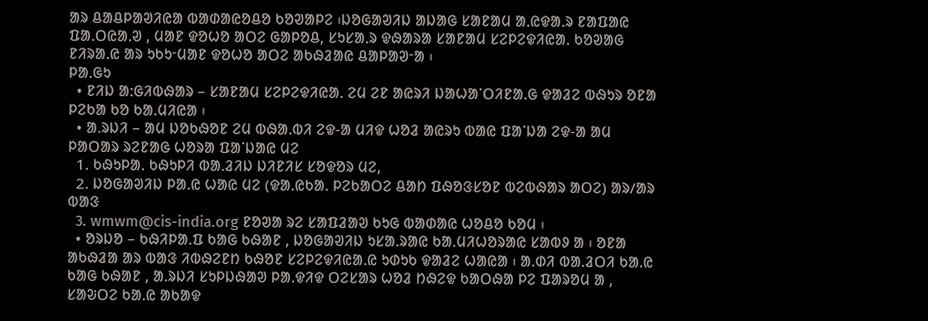ᱟᱨ ᱪᱟᱪᱞᱟᱣᱤᱭᱟ ᱵᱟᱰᱟᱭᱚᱪᱚ ᱠᱚᱣᱟᱞᱮ ᱾ᱡᱚᱜᱟᱣᱤᱡ ᱟᱡᱟᱜ ᱥᱟᱱᱟᱢ ᱟᱹᱭᱫᱟᱹᱨ ᱱᱟᱯᱟᱭ ᱯᱟᱹᱛᱭᱟᱹᱣ , ᱢᱟᱱ ᱫᱚᱦᱚ ᱟᱛᱮ ᱜᱟᱞᱚᱪ, ᱥᱩᱥᱟᱹᱨ ᱫᱷᱟᱨᱟ ᱥᱟᱱᱟᱢ ᱥᱮᱞᱮᱫᱤᱭᱟᱹ ᱠᱚᱣᱟᱜ ᱱᱤᱨᱟᱹᱭ ᱟᱨ ᱩᱠᱩᱼᱢᱟᱱ ᱫᱚᱦᱚ ᱟᱛᱮ ᱟᱠᱷᱲᱟᱭ ᱪᱟᱞᱟᱣᱼᱟ ᱾
ᱞᱟᱹᱜᱩ
  • ᱱᱤᱡ ᱟᱺᱜᱤᱵᱷᱟᱨ – ᱥᱟᱱᱟᱢ ᱥᱮᱞᱮᱫᱤᱭᱟ. ᱮᱢ ᱮᱱ ᱟᱭᱨᱤ ᱡᱟᱦᱟᱸᱛᱤᱱᱟ.ᱜ ᱫᱟᱲᱮ ᱵᱷᱩᱨ ᱚᱱᱟ ᱞᱮᱠᱟ ᱠᱚ ᱠᱟ.ᱢᱤᱭᱟ ᱾
  • ᱟ.ᱨᱡᱤ – ᱟᱢ ᱡᱚᱠᱷᱚᱱ ᱮᱢ ᱵᱷᱟ.ᱵᱤ ᱮᱫ-ᱟ ᱢᱤᱫ ᱦᱚᱲ ᱟᱭᱨᱩ ᱵᱟᱭ ᱯᱟᱸᱡᱟ ᱮᱫ-ᱟ ᱟᱢ ᱞᱟᱛᱟᱨ ᱨᱮᱱᱟᱜ ᱦᱚᱨᱟ ᱯᱟᱸᱡᱟᱭ ᱢᱮ
  1. ᱠᱷᱩᱞᱟ. ᱠᱷᱩᱞᱤ ᱵᱟ.ᱲᱤᱡ ᱡᱤᱱᱤᱥ ᱥᱚᱫᱚᱨ ᱢᱮ,
  2. ᱡᱚᱜᱟᱣᱤᱡ ᱞᱟ.ᱭ ᱦᱟᱭ ᱢᱮ (ᱫᱟ.ᱭᱠᱟ. ᱞᱮᱠᱟᱛᱮ ᱪᱟᱴ ᱯᱷᱚᱝᱥᱚᱱ ᱵᱮᱵᱷᱟᱨ ᱟᱛᱮ) ᱟᱨ/ᱟᱨ ᱵᱟᱝ
  3. wmwm@cis-india.org ᱱᱚᱣᱟ ᱨᱮ ᱥᱟᱯᱲᱟᱣ ᱠᱩᱜ ᱵᱟᱰᱟᱭ ᱦᱚᱪᱚ ᱠᱚᱢ ᱾
  • ᱚᱨᱡᱚ – ᱠᱷᱤᱞᱟ.ᱯ ᱠᱟᱜ ᱠᱷᱟᱱ , ᱡᱚᱜᱟᱣᱤᱡ ᱩᱥᱟ.ᱨᱟᱭ ᱠᱟ.ᱢᱤᱦᱚᱨᱟᱭ ᱥᱟᱵᱽ ᱟ ᱾ ᱚᱱᱟ ᱟᱠᱷᱲᱟ ᱟᱨ ᱵᱟᱝ ᱤᱵᱷᱮᱱᱴ ᱠᱷᱚᱱ ᱥᱮᱞᱮᱫᱤᱭᱟ.ᱭ ᱩᱰᱩᱠ ᱫᱟᱲᱮ ᱦᱟᱭᱟ ᱾ ᱟ.ᱰᱤ ᱵᱟ.ᱲᱛᱤ ᱠᱟ.ᱭ ᱠᱟᱜ ᱠᱷᱟᱱ , ᱟ.ᱨᱡᱤ ᱥᱩᱞᱡᱷᱟᱣ ᱞᱟ.ᱫᱤᱫ ᱛᱮᱥᱟᱨ ᱦᱚᱲ ᱴᱷᱮᱫ ᱠᱟᱛᱷᱟ ᱞᱮ ᱯᱟᱨᱚᱢ ᱟ , ᱥᱟᱶᱛᱮ ᱠᱟ.ᱭ ᱟᱠᱟᱫ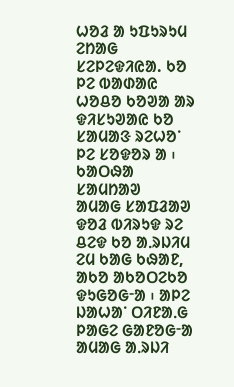ᱦᱚᱲ ᱟ ᱩᱯᱩᱨᱩᱢ ᱮᱴᱟᱜ ᱥᱮᱞᱮᱫᱤᱭᱟ. ᱠᱚ ᱞᱮ ᱵᱟᱰᱟᱭ ᱦᱚᱪᱚ ᱠᱚᱣᱟ ᱟᱨ ᱫᱤᱥᱩᱣᱟᱭ ᱠᱚ ᱥᱟᱢᱟᱝ ᱨᱮᱦᱚᱸ ᱞᱮ ᱥᱚᱫᱚᱨ ᱟ ᱾
ᱠᱟᱛᱷᱟ ᱥᱟᱢᱴᱟᱣ
ᱟᱢᱟᱜ ᱥᱟᱯᱲᱟᱣ ᱫᱚᱲ ᱵᱤᱨᱩᱫ ᱨᱮ ᱪᱮᱫ ᱠᱚ ᱟᱹᱨᱡᱤᱢ ᱮᱢ ᱠᱟᱜ ᱠᱷᱟᱱ, ᱟᱠᱚ ᱟᱠᱚᱛᱮᱠᱚ ᱫᱩᱜᱚᱜᱼᱟ ᱾ ᱟᱞᱮ ᱡᱟᱦᱟᱸ ᱛᱤᱱᱟᱹᱜ ᱞᱟᱜᱮ ᱜᱟᱱᱚᱜᱼᱟ ᱟᱢᱟᱜ ᱟᱹᱨᱡᱤ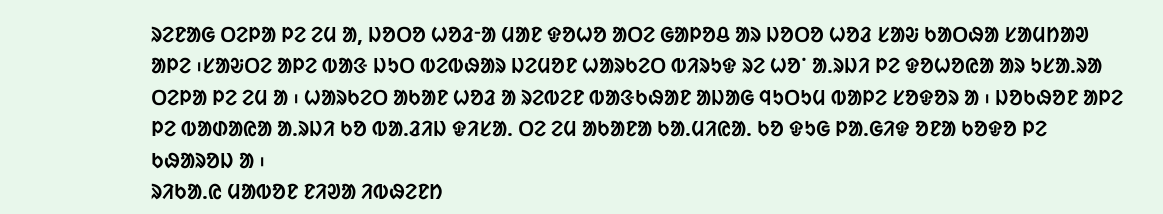ᱨᱮᱱᱟᱜ ᱛᱮᱞᱟ ᱞᱮ ᱮᱢ ᱟ, ᱡᱚᱛᱚ ᱦᱚᱲᱼᱟ ᱢᱟᱱ ᱫᱚᱦᱚ ᱟᱛᱮ ᱜᱟᱞᱚᱪ ᱟᱨ ᱡᱚᱛᱚ ᱦᱚᱲ ᱥᱟᱶ ᱠᱟᱛᱷᱟ ᱥᱟᱢᱴᱟᱣ ᱟᱞᱮ ᱾ᱥᱟᱶᱛᱮ ᱟᱞᱮ ᱵᱟᱝ ᱡᱩᱛ ᱵᱮᱵᱷᱟᱨ ᱡᱮᱢᱚᱱ ᱦᱟᱨᱠᱮᱛ ᱵᱤᱨᱩᱫ ᱨᱮ ᱦᱚᱸ ᱟ.ᱨᱡᱤ ᱞᱮ ᱫᱚᱦᱚᱭᱟ ᱟᱨ ᱩᱥᱟ.ᱨᱟ ᱛᱮᱞᱟ ᱞᱮ ᱮᱢ ᱟ ᱾ ᱦᱟᱨᱠᱮᱛ ᱟᱠᱟᱱ ᱦᱚᱲ ᱟ ᱨᱮᱵᱮᱱ ᱵᱟᱝᱠᱷᱟᱱ ᱟᱡᱟᱜ ᱧᱩᱛᱩᱢ ᱵᱟᱞᱮ ᱥᱚᱫᱚᱨ ᱟ ᱾ ᱡᱚᱠᱷᱚᱱ ᱟᱞᱮ ᱞᱮ ᱵᱟᱰᱟᱭᱟ ᱟ.ᱨᱡᱤ ᱠᱚ ᱵᱟ.ᱲᱤᱡ ᱫᱤᱥᱟ. ᱛᱮ ᱮᱢ ᱟᱠᱟᱱᱟ ᱠᱟ.ᱢᱤᱭᱟ. ᱠᱚ ᱫᱩᱜ ᱞᱟ.ᱜᱤᱫ ᱚᱱᱟ ᱠᱚᱫᱚ ᱞᱮ ᱠᱷᱟᱨᱚᱡ ᱟ ᱾
ᱨᱤᱠᱟ.ᱭ ᱢᱟᱵᱚᱱ ᱱᱤᱣᱟ ᱤᱵᱷᱮᱱᱴ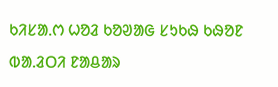ᱠᱤᱥᱟ.ᱬ ᱦᱚᱲ ᱠᱚᱣᱟᱜ ᱥᱩᱠᱷ ᱠᱷᱚᱱ ᱵᱟ.ᱲᱛᱤ ᱱᱟᱪᱟᱨ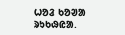ᱦᱚᱲ ᱠᱚᱣᱟ ᱨᱩᱠᱷᱭᱟ.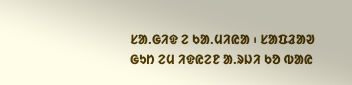ᱥᱟ.ᱜᱤᱫ ᱮ ᱠᱟ.ᱢᱤᱭᱟ ᱾ ᱥᱟᱯᱲᱟᱣ ᱜᱩᱴ ᱮᱢ ᱤᱫᱭᱮᱱ ᱟ.ᱨᱡᱤ ᱠᱚ ᱵᱟᱭ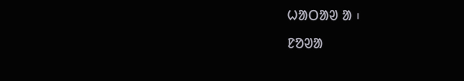ᱦᱟᱛᱟᱣ ᱟ ᱾
ᱱᱚᱣᱟ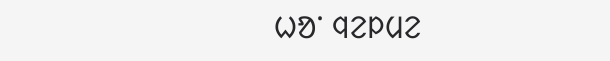ᱦᱚᱸ ᱧᱮᱞᱢᱮ